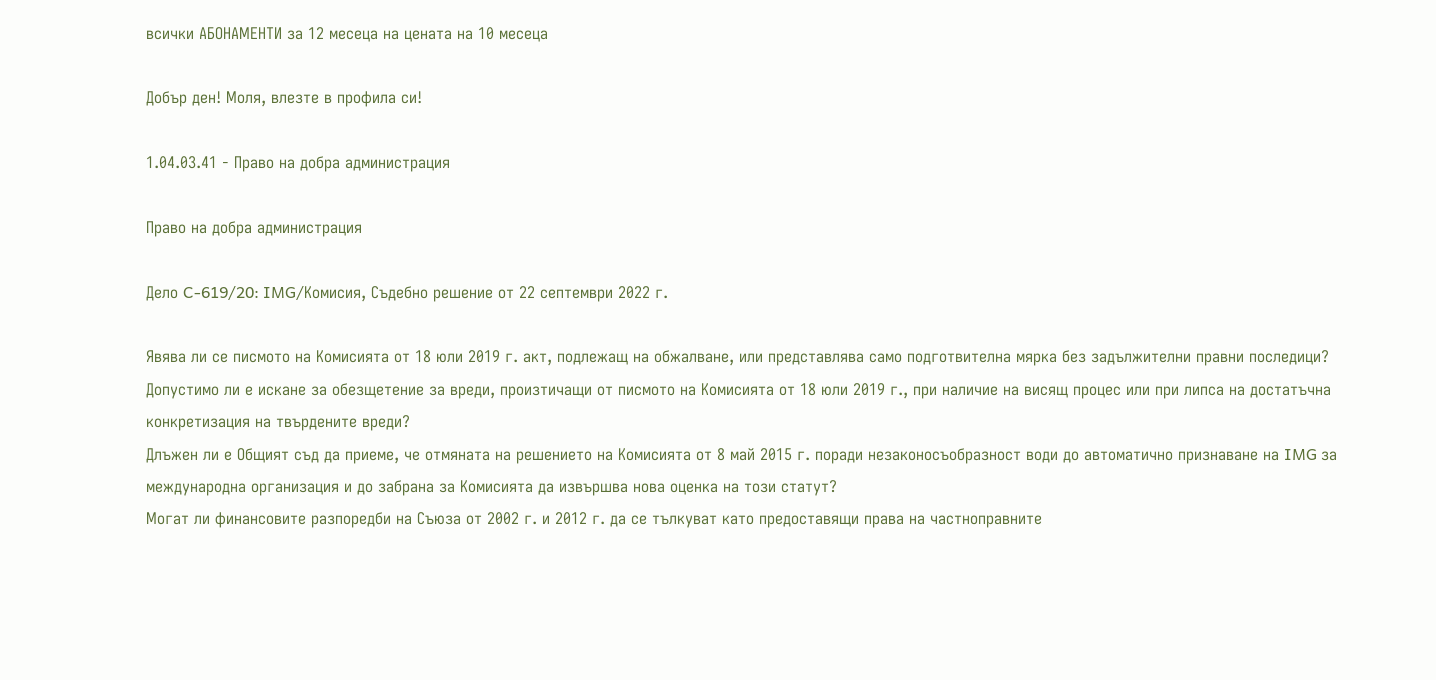всички АБОНАМЕНТИ за 12 месеца на цената на 10 месеца

Добър ден! Моля, влезте в профила си!

1.04.03.41 - Право на добра администрация

Право на добра администрация

Дело C-619/20: IMG/Комисия, Съдебно решение от 22 септември 2022 г.

Явява ли се писмото на Комисията от 18 юли 2019 г. акт, подлежащ на обжалване, или представлява само подготвителна мярка без задължителни правни последици?
Допустимо ли е искане за обезщетение за вреди, произтичащи от писмото на Комисията от 18 юли 2019 г., при наличие на висящ процес или при липса на достатъчна конкретизация на твърдените вреди?
Длъжен ли е Общият съд да приеме, че отмяната на решението на Комисията от 8 май 2015 г. поради незаконосъобразност води до автоматично признаване на IMG за международна организация и до забрана за Комисията да извършва нова оценка на този статут?
Могат ли финансовите разпоредби на Съюза от 2002 г. и 2012 г. да се тълкуват като предоставящи права на частноправните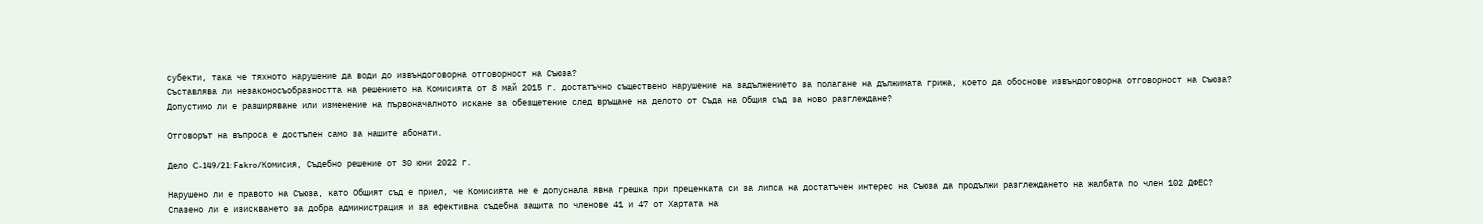субекти, така че тяхното нарушение да води до извъндоговорна отговорност на Съюза?
Съставлява ли незаконосъобразността на решението на Комисията от 8 май 2015 г. достатъчно съществено нарушение на задължението за полагане на дължимата грижа, което да обоснове извъндоговорна отговорност на Съюза?
Допустимо ли е разширяване или изменение на първоначалното искане за обезщетение след връщане на делото от Съда на Общия съд за ново разглеждане?

Отговорът на въпроса е достъпен само за нашите абонати.

Дело C-149/21: Fakro/Комисия, Съдебно решение от 30 юни 2022 г.

Нарушено ли е правото на Съюза, като Общият съд е приел, че Комисията не е допуснала явна грешка при преценката си за липса на достатъчен интерес на Съюза да продължи разглеждането на жалбата по член 102 ДФЕС?
Спазено ли е изискването за добра администрация и за ефективна съдебна защита по членове 41 и 47 от Хартата на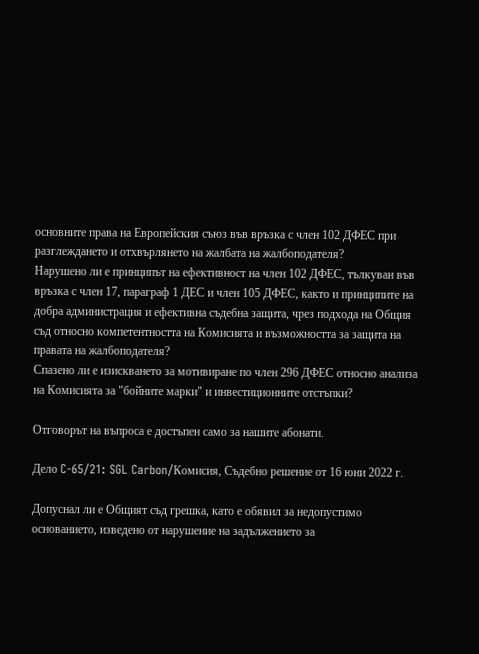основните права на Европейския съюз във връзка с член 102 ДФЕС при разглеждането и отхвърлянето на жалбата на жалбоподателя?
Нарушено ли е принципът на ефективност на член 102 ДФЕС, тълкуван във връзка с член 17, параграф 1 ДЕС и член 105 ДФЕС, както и принципите на добра администрация и ефективна съдебна защита, чрез подхода на Общия съд относно компетентността на Комисията и възможността за защита на правата на жалбоподателя?
Спазено ли е изискването за мотивиране по член 296 ДФЕС относно анализа на Комисията за "бойните марки" и инвестиционните отстъпки?

Отговорът на въпроса е достъпен само за нашите абонати.

Дело C-65/21: SGL Carbon/Комисия, Съдебно решение от 16 юни 2022 г.

Допуснал ли е Общият съд грешка, като е обявил за недопустимо основанието, изведено от нарушение на задължението за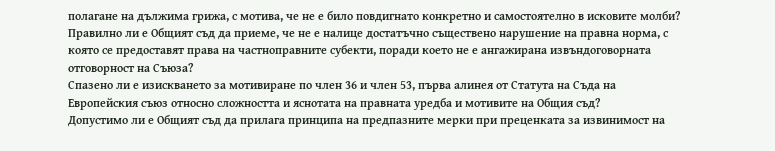полагане на дължима грижа, с мотива, че не е било повдигнато конкретно и самостоятелно в исковите молби?
Правилно ли е Общият съд да приеме, че не е налице достатъчно съществено нарушение на правна норма, с която се предоставят права на частноправните субекти, поради което не е ангажирана извъндоговорната отговорност на Съюза?
Спазено ли е изискването за мотивиране по член 36 и член 53, първа алинея от Статута на Съда на Европейския съюз относно сложността и яснотата на правната уредба и мотивите на Общия съд?
Допустимо ли е Общият съд да прилага принципа на предпазните мерки при преценката за извинимост на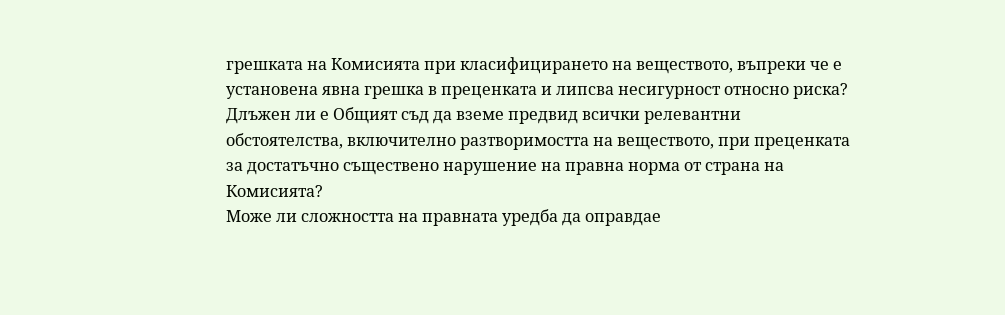грешката на Комисията при класифицирането на веществото, въпреки че е установена явна грешка в преценката и липсва несигурност относно риска?
Длъжен ли е Общият съд да вземе предвид всички релевантни обстоятелства, включително разтворимостта на веществото, при преценката за достатъчно съществено нарушение на правна норма от страна на Комисията?
Може ли сложността на правната уредба да оправдае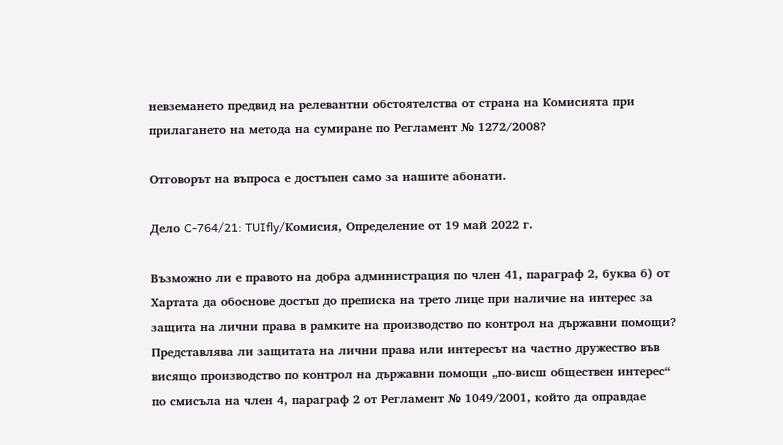невземането предвид на релевантни обстоятелства от страна на Комисията при прилагането на метода на сумиране по Регламент № 1272/2008?

Отговорът на въпроса е достъпен само за нашите абонати.

Дело C-764/21: TUIfly/Комисия, Определение от 19 май 2022 г.

Възможно ли е правото на добра администрация по член 41, параграф 2, буква б) от Хартата да обоснове достъп до преписка на трето лице при наличие на интерес за защита на лични права в рамките на производство по контрол на държавни помощи?
Представлява ли защитата на лични права или интересът на частно дружество във висящо производство по контрол на държавни помощи „по-висш обществен интерес“ по смисъла на член 4, параграф 2 от Регламент № 1049/2001, който да оправдае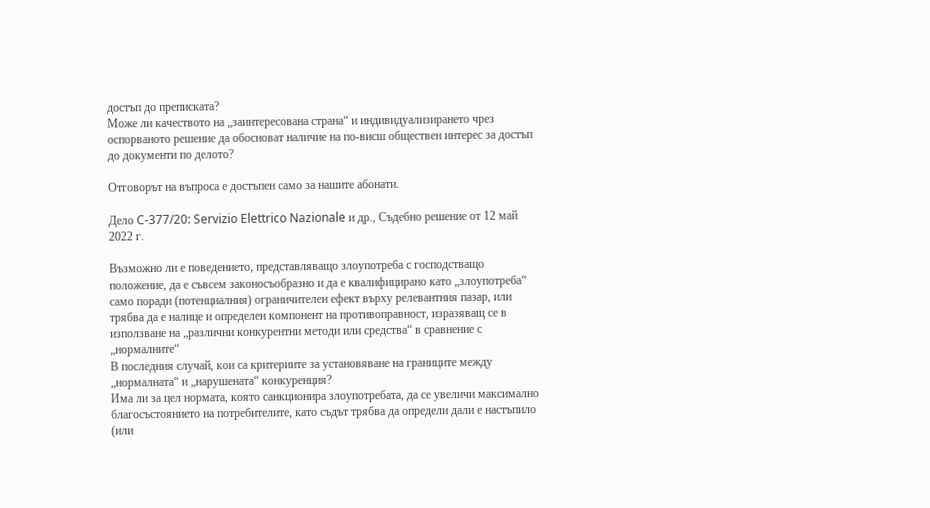достъп до преписката?
Може ли качеството на „заинтересована страна“ и индивидуализирането чрез оспорваното решение да обосноват наличие на по-висш обществен интерес за достъп до документи по делото?

Отговорът на въпроса е достъпен само за нашите абонати.

Дело C-377/20: Servizio Elettrico Nazionale и др., Съдебно решение от 12 май 2022 г.

Възможно ли е поведението, представляващо злоупотреба с господстващо положение, да е съвсем законосъобразно и да е квалифицирано като „злоупотреба“ само поради (потенциалния) ограничителен ефект върху релевантния пазар, или трябва да е налице и определен компонент на противоправност, изразяващ се в използване на „различни конкурентни методи или средства“ в сравнение с „нормалните“
В последния случай, кои са критериите за установяване на границите между „нормалната“ и „нарушената“ конкуренция?
Има ли за цел нормата, която санкционира злоупотребата, да се увеличи максимално благосъстоянието на потребителите, като съдът трябва да определи дали е настъпило (или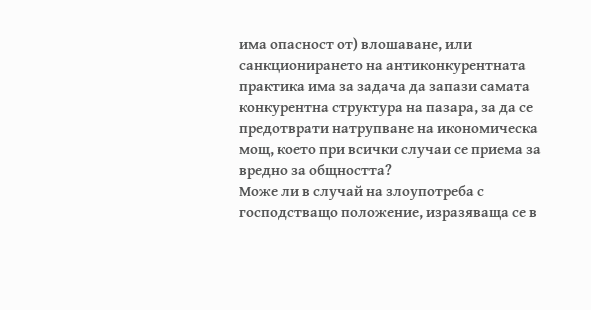има опасност от) влошаване, или санкционирането на антиконкурентната практика има за задача да запази самата конкурентна структура на пазара, за да се предотврати натрупване на икономическа мощ, което при всички случаи се приема за вредно за общността?
Може ли в случай на злоупотреба с господстващо положение, изразяваща се в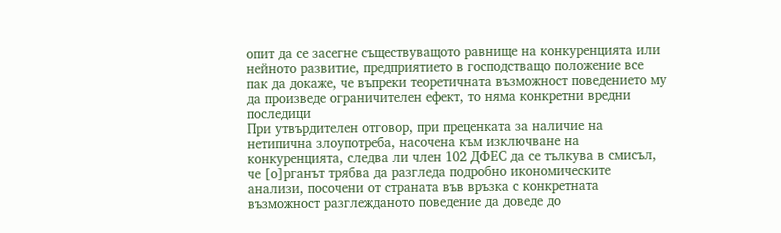опит да се засегне съществуващото равнище на конкуренцията или нейното развитие, предприятието в господстващо положение все пак да докаже, че въпреки теоретичната възможност поведението му да произведе ограничителен ефект, то няма конкретни вредни последици
При утвърдителен отговор, при преценката за наличие на нетипична злоупотреба, насочена към изключване на конкуренцията, следва ли член 102 ДФЕС да се тълкува в смисъл, че [о]рганът трябва да разгледа подробно икономическите анализи, посочени от страната във връзка с конкретната възможност разглежданото поведение да доведе до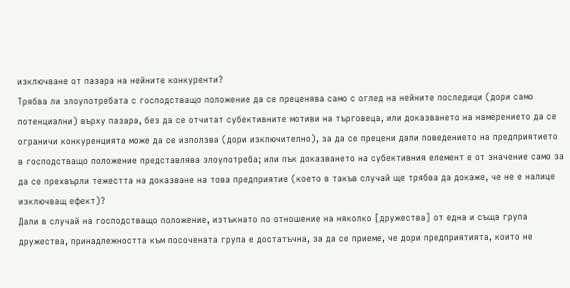изключване от пазара на нейните конкуренти?
Трябва ли злоупотребата с господстващо положение да се преценява само с оглед на нейните последици (дори само потенциални) върху пазара, без да се отчитат субективните мотиви на търговеца, или доказването на намерението да се ограничи конкуренцията може да се използва (дори изключително), за да се прецени дали поведението на предприятието в господстващо положение представлява злоупотреба; или пък доказването на субективния елемент е от значение само за да се прехвърли тежестта на доказване на това предприятие (което в такъв случай ще трябва да докаже, че не е налице изключващ ефект)?
Дали в случай на господстващо положение, изтъкнато по отношение на няколко [дружества] от една и съща група дружества, принадлежността към посочената група е достатъчна, за да се приеме, че дори предприятията, които не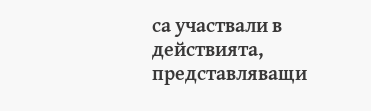са участвали в действията, представляващи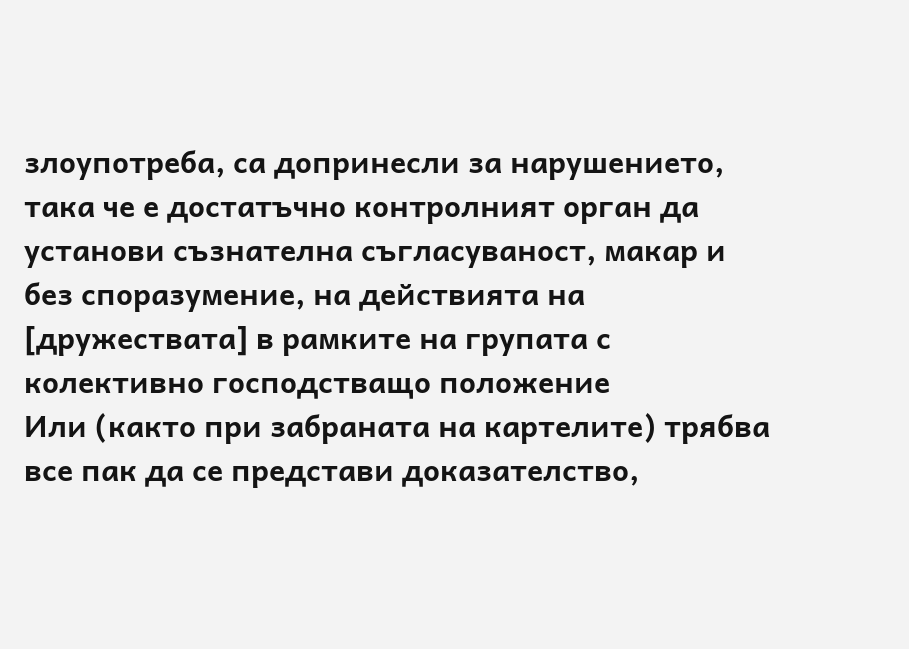злоупотреба, са допринесли за нарушението, така че е достатъчно контролният орган да установи съзнателна съгласуваност, макар и без споразумение, на действията на [дружествата] в рамките на групата с колективно господстващо положение
Или (както при забраната на картелите) трябва все пак да се представи доказателство,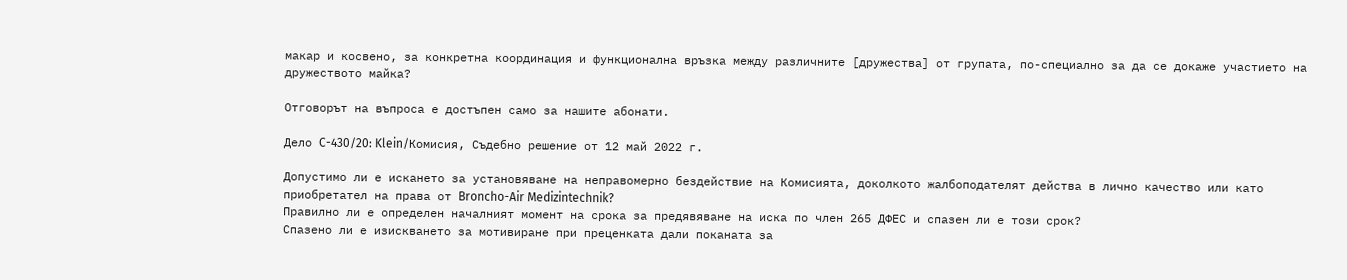макар и косвено, за конкретна координация и функционална връзка между различните [дружества] от групата, по-специално за да се докаже участието на дружеството майка?

Отговорът на въпроса е достъпен само за нашите абонати.

Дело C-430/20: Klein/Комисия, Съдебно решение от 12 май 2022 г.

Допустимо ли е искането за установяване на неправомерно бездействие на Комисията, доколкото жалбоподателят действа в лично качество или като приобретател на права от Broncho-Air Medizintechnik?
Правилно ли е определен началният момент на срока за предявяване на иска по член 265 ДФЕС и спазен ли е този срок?
Спазено ли е изискването за мотивиране при преценката дали поканата за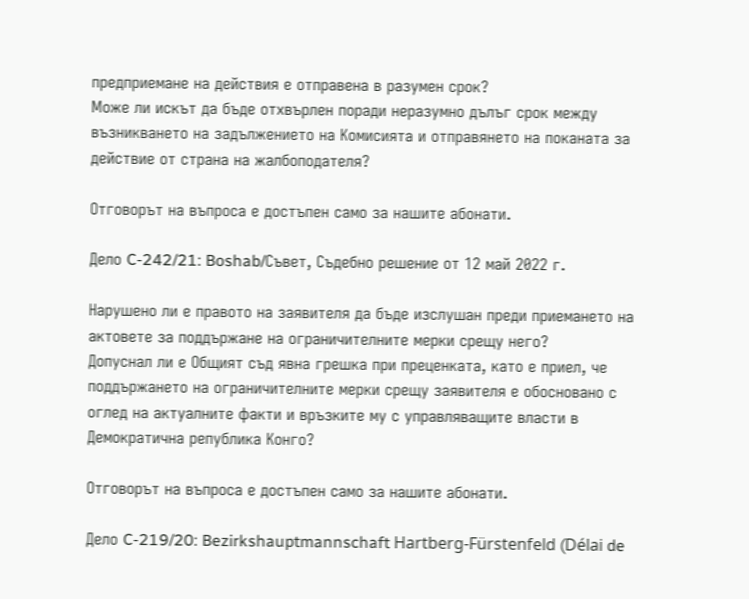предприемане на действия е отправена в разумен срок?
Може ли искът да бъде отхвърлен поради неразумно дълъг срок между възникването на задължението на Комисията и отправянето на поканата за действие от страна на жалбоподателя?

Отговорът на въпроса е достъпен само за нашите абонати.

Дело C-242/21: Boshab/Съвет, Съдебно решение от 12 май 2022 г.

Нарушено ли е правото на заявителя да бъде изслушан преди приемането на актовете за поддържане на ограничителните мерки срещу него?
Допуснал ли е Общият съд явна грешка при преценката, като е приел, че поддържането на ограничителните мерки срещу заявителя е обосновано с оглед на актуалните факти и връзките му с управляващите власти в Демократична република Конго?

Отговорът на въпроса е достъпен само за нашите абонати.

Дело C-219/20: Bezirkshauptmannschaft Hartberg-Fürstenfeld (Délai de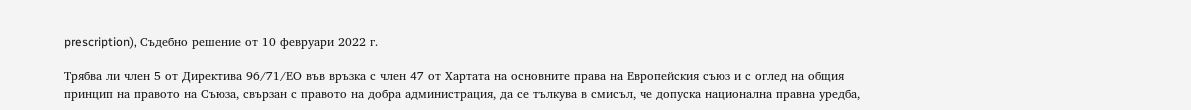prescription), Съдебно решение от 10 февруари 2022 г.

Трябва ли член 5 от Директива 96/71/ЕО във връзка с член 47 от Хартата на основните права на Европейския съюз и с оглед на общия принцип на правото на Съюза, свързан с правото на добра администрация, да се тълкува в смисъл, че допуска национална правна уредба,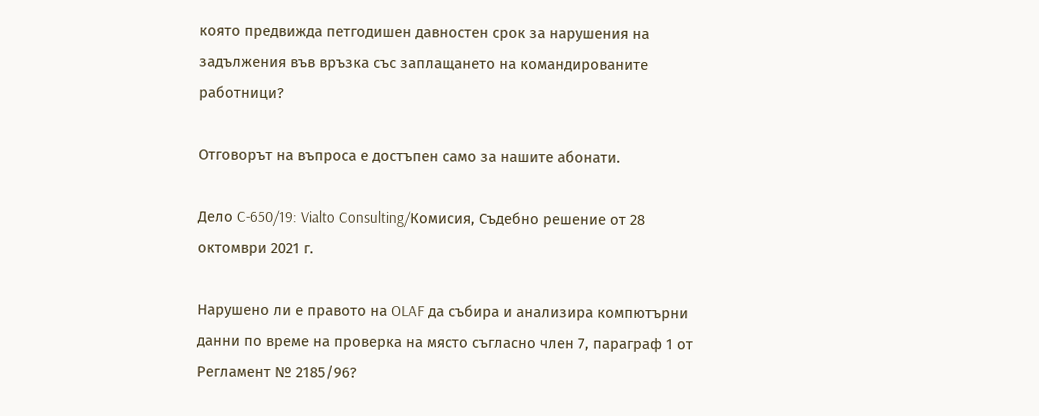която предвижда петгодишен давностен срок за нарушения на задължения във връзка със заплащането на командированите работници?

Отговорът на въпроса е достъпен само за нашите абонати.

Дело C-650/19: Vialto Consulting/Комисия, Съдебно решение от 28 октомври 2021 г.

Нарушено ли е правото на OLAF да събира и анализира компютърни данни по време на проверка на място съгласно член 7, параграф 1 от Регламент № 2185/96?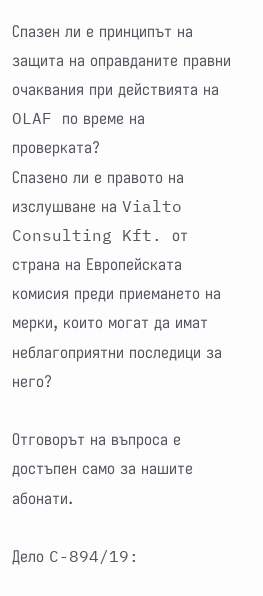Спазен ли е принципът на защита на оправданите правни очаквания при действията на OLAF по време на проверката?
Спазено ли е правото на изслушване на Vialto Consulting Kft. от страна на Европейската комисия преди приемането на мерки, които могат да имат неблагоприятни последици за него?

Отговорът на въпроса е достъпен само за нашите абонати.

Дело C-894/19: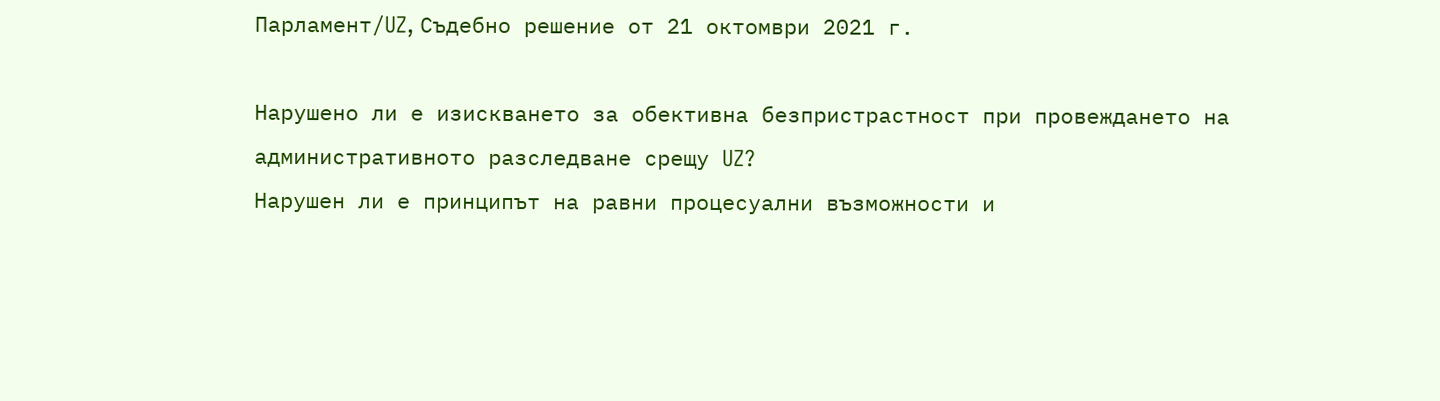Парламент/UZ, Съдебно решение от 21 октомври 2021 г.

Нарушено ли е изискването за обективна безпристрастност при провеждането на административното разследване срещу UZ?
Нарушен ли е принципът на равни процесуални възможности и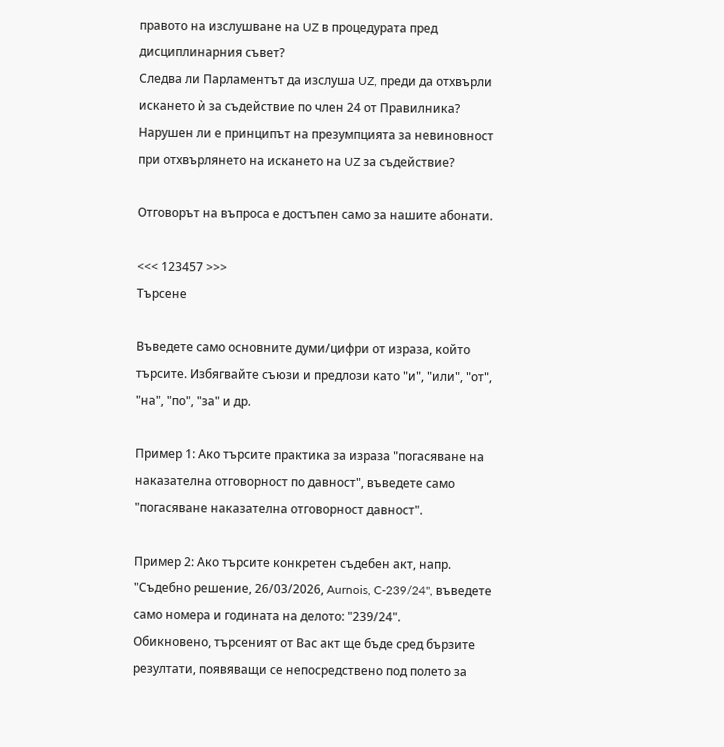правото на изслушване на UZ в процедурата пред дисциплинарния съвет?
Следва ли Парламентът да изслуша UZ, преди да отхвърли искането ѝ за съдействие по член 24 от Правилника?
Нарушен ли е принципът на презумпцията за невиновност при отхвърлянето на искането на UZ за съдействие?

Отговорът на въпроса е достъпен само за нашите абонати.

<<< 123457 >>>
Търсене

Въведете само основните думи/цифри от израза, който търсите. Избягвайте съюзи и предлози като "и", "или", "от", "на", "по", "за" и др.

Пример 1: Ако търсите практика за израза "погасяване на наказателна отговорност по давност", въведете само "погасяване наказателна отговорност давност".

Пример 2: Ако търсите конкретен съдебен акт, напр. "Съдебно решение, 26/03/2026, Aurnois, C-239/24", въведете само номера и годината на делото: "239/24".
Обикновено, търсеният от Вас акт ще бъде сред бързите резултати, появяващи се непосредствено под полето за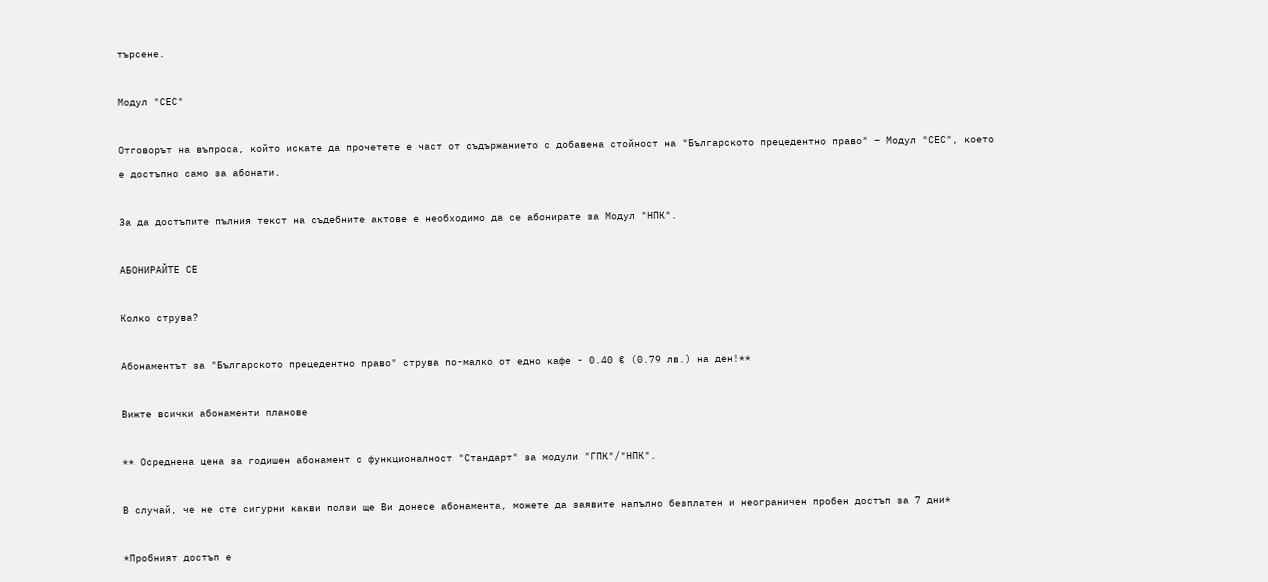търсене.

Модул "СЕС"

Отговорът на въпроса, който искате да прочетете е част от съдържанието с добавена стойност на "Българското прецедентно право" – Модул "СЕС", което е достъпно само за абонати.

За да достъпите пълния текст на съдебните актове е необходимо да се абонирате за Модул "НПК".

АБОНИРАЙТЕ СЕ

Колко струва?

Абонаментът за "Българското прецедентно право" струва по-малко от едно кафе - 0.40 € (0.79 лв.) на ден!**

Вижте всички абонаменти планове

** Осреднена цена за годишен абонамент с функционалност "Стандарт" за модули "ГПК"/"НПК".

В случай, че не сте сигурни какви ползи ще Ви донесе абонамента, можете да заявите напълно безплатен и неограничен пробен достъп за 7 дни*

*Пробният достъп е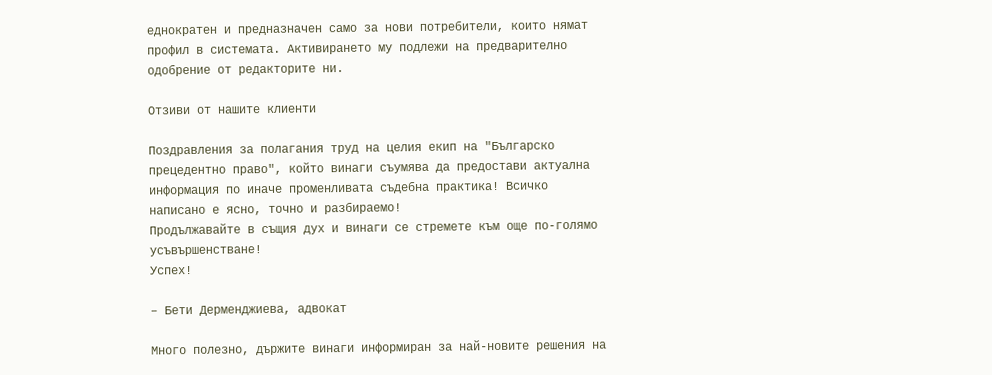еднократен и предназначен само за нови потребители, които нямат профил в системата. Активирането му подлежи на предварително одобрение от редакторите ни.

Отзиви от нашите клиенти

Поздравления за полагания труд на целия екип на "Българско прецедентно право", който винаги съумява да предостави актуална информация по иначе променливата съдебна практика! Всичко написано е ясно, точно и разбираемо!
Продължавайте в същия дух и винаги се стремете към още по-голямо усъвършенстване!
Успех!

– Бети Дерменджиева, адвокат

Много полезно, държите винаги информиран за най-новите решения на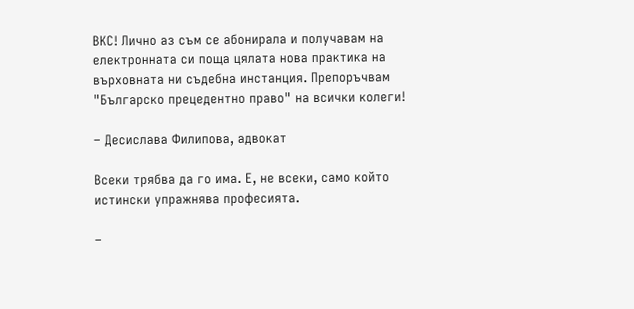ВКС! Лично аз съм се абонирала и получавам на електронната си поща цялата нова практика на върховната ни съдебна инстанция. Препоръчвам "Българско прецедентно право" на всички колеги!

– Десислава Филипова, адвокат

Всеки трябва да го има. Е, не всеки, само който истински упражнява професията.

–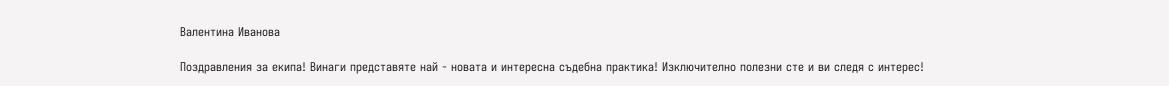Валентина Иванова

Поздравления за екипа! Винаги представяте най - новата и интересна съдебна практика! Изключително полезни сте и ви следя с интерес!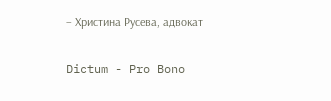– Христина Русева, адвокат

Dictum - Pro Bono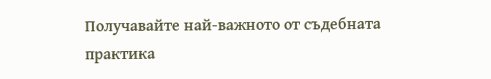Получавайте най-важното от съдебната практика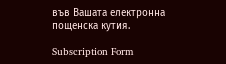във Вашата електронна пощенска кутия.

Subscription Form